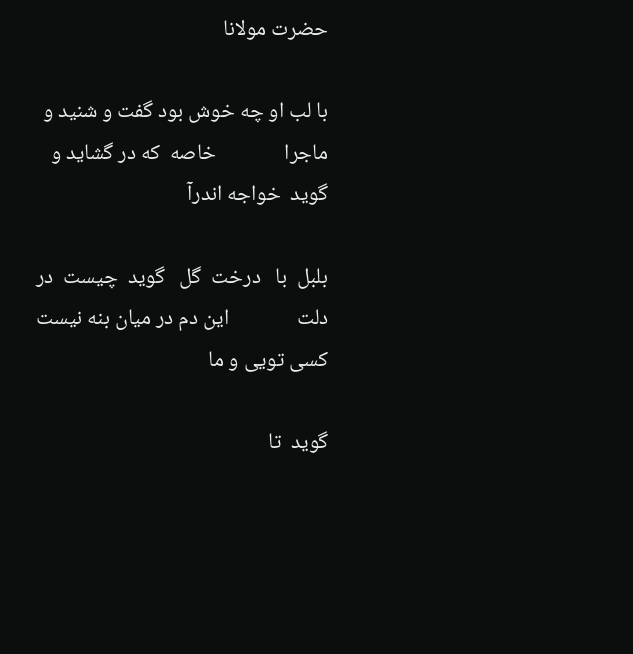حضرت مولانا

با لب او چه خوش بود گفت و شنید و ماجرا              خاصه  که در گشاید و گوید  خواجه اندرآ

بلبل  با   درخت  گل   گوید  چیست  در  دلت              این دم در میان بنه نیست کسی تویی و ما

گوید  تا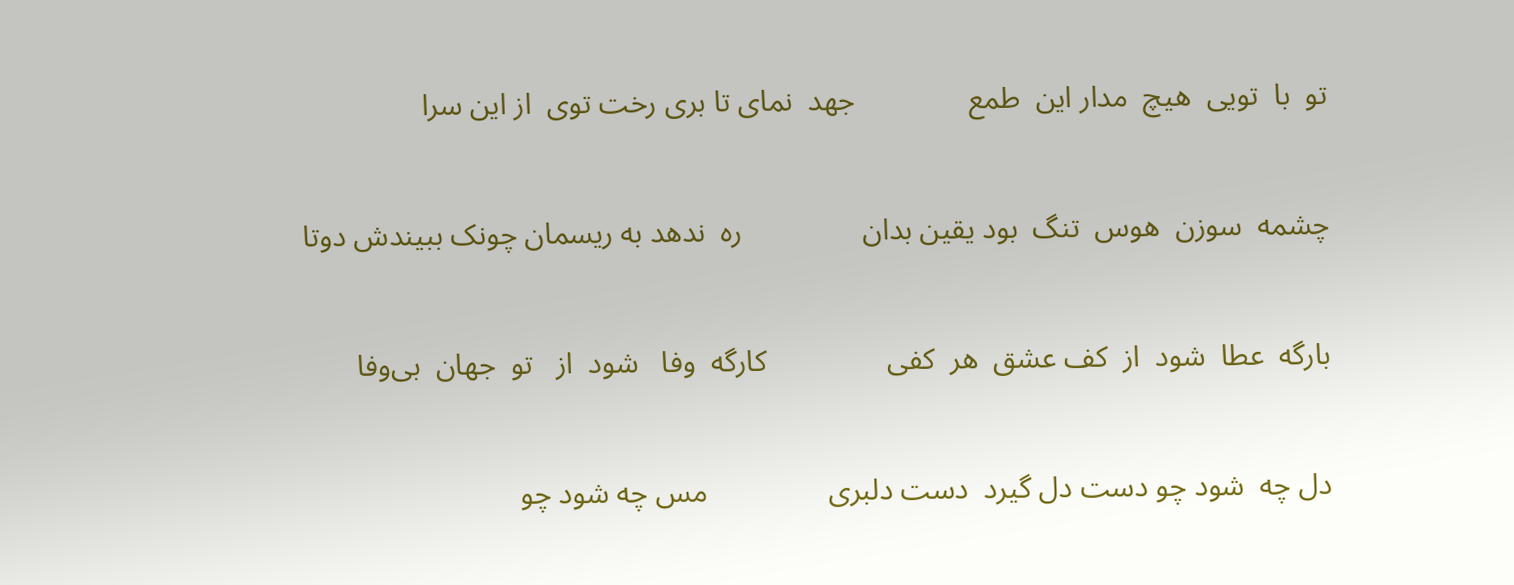تو  با  تویی  هیچ  مدار این  طمع               جهد  نمای تا بری رخت توی  از این سرا

چشمه  سوزن  هوس  تنگ  بود یقین بدان                ره  ندهد به ریسمان چونک ببیندش دوتا

بارگه  عطا  شود  از  کف عشق  هر  کفی                کارگه  وفا   شود  از   تو  جهان  بی‌وفا

دل چه  شود چو دست دل گیرد  دست دلبری                مس چه شود چو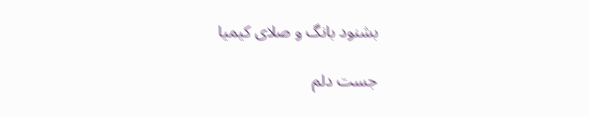بشنود بانگ و صلای کیمیا

جست دلم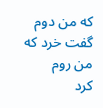که من دوم گفت خرد که من روم                کرد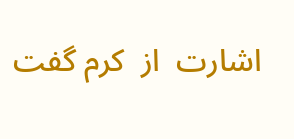اشارت  از  کرم گفت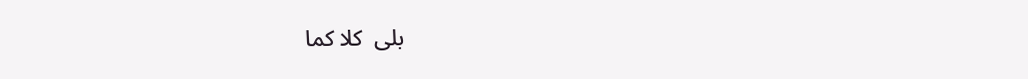بلی  کلا کما